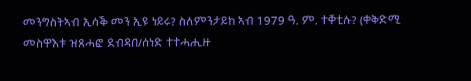መንግስትኣብ ኢሳቕ መን ኢዩ ነይሩ? ስለምንታይከ ኣብ 1979 ዓ. ም. ተቐቲሉ? (ቀቅድሚ መስዋእቱ ዝጸሓፎ ደብዳበ/ሰነድ ተተሓሒዙ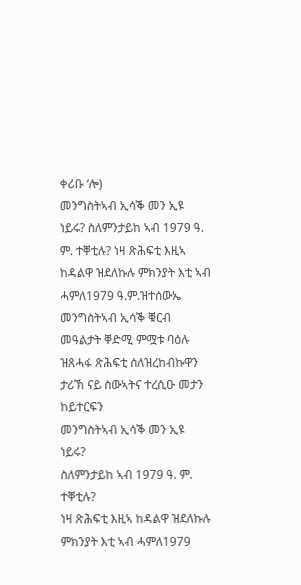ቀሪቡ ‘ሎ)
መንግስትኣብ ኢሳቕ መን ኢዩ ነይሩ? ስለምንታይከ ኣብ 1979 ዓ. ም. ተቐቲሉ? ነዛ ጽሕፍቲ እዚኣ ከዳልዋ ዝደለኩሉ ምክንያት እቲ ኣብ ሓምለ1979 ዓ.ም.ዝተሰውኤ መንግስትኣብ ኢሳቕ ቑርብ መዓልታት ቐድሚ ምሟቱ ባዕሉ ዝጸሓፋ ጽሕፍቲ ሰለዝረከብኩዋን ታሪኽ ናይ ስውኣትና ተረሲዑ መታን ከይተርፍን
መንግስትኣብ ኢሳቕ መን ኢዩ ነይሩ?
ስለምንታይከ ኣብ 1979 ዓ. ም. ተቐቲሉ?
ነዛ ጽሕፍቲ እዚኣ ከዳልዋ ዝደለኩሉ ምክንያት እቲ ኣብ ሓምለ1979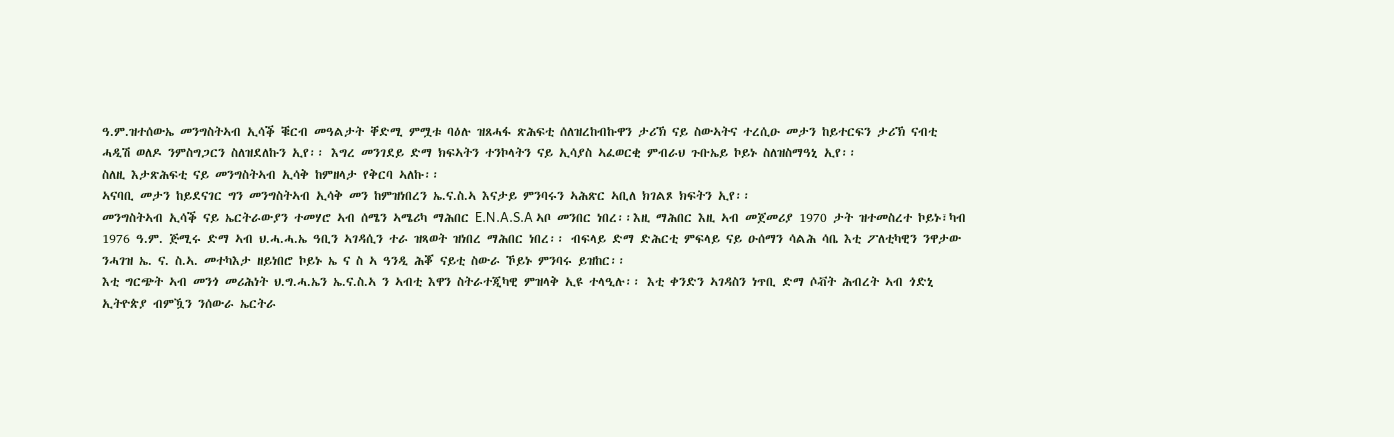ዓ.ም.ዝተሰውኤ መንግስትኣብ ኢሳቕ ቑርብ መዓልታት ቐድሚ ምሟቱ ባዕሉ ዝጸሓፋ ጽሕፍቲ ሰለዝረከብኩዋን ታሪኽ ናይ ስውኣትና ተረሲዑ መታን ከይተርፍን ታሪኽ ናብቲ ሓዲሽ ወለዶ ንምስግጋርን ስለዝደለኩን ኢየ፡፡ እግረ መንገደይ ድማ ክፍኣትን ተንኮላትን ናይ ኢሳያስ ኣፈወርቂ ምብራህ ጉቡኤይ ኮይኑ ስለዝስማዓኒ ኢየ፡፡
ስለዚ እታጽሕፍቲ ናይ መንግስትኣብ ኢሳቅ ከምዘላታ የቅርባ ኣለኩ፡፡
ኣናባቢ መታን ከይደናገር ግን መንግስትኣብ ኢሳቅ መን ከምዝነበረን ኤ.ና.ስ.ኣ እናታይ ምንባሩን ኣሕጽር ኣቢለ ክገልጾ ክፍትን ኢየ፡፡
መንግስትኣብ ኢሳቕ ናይ ኤርትራውያን ተመሃሮ ኣብ ሰሜን ኣሜሪካ ማሕበር E.N.A.S.A ኣቦ መንበር ነበረ፡፡እዚ ማሕበር እዚ ኣብ መጀመሪያ 1970 ታት ዝተመስረተ ኮይኑ፣ካብ 1976 ዓ.ም. ጅሚሩ ድማ ኣብ ህ.ሓ.ሓ.ኤ ዓቢን ኣገዳሲን ተራ ዝጻወት ዝነበረ ማሕበር ነበረ፡፡ ብፍላይ ድማ ድሕርቲ ምፍላይ ናይ ዑሰማን ሳልሕ ሳቤ እቲ ፖለቲካዊን ንዋታው ንሓገዝ ኤ. ና. ስ.ኣ. መተካእታ ዘይነበሮ ኮይኑ ኤ ና ስ ኣ ዓንዲ ሕቖ ናይቲ ስውራ ኾይኑ ምንባሩ ይዝከር፡፡
እቲ ግርጭት ኣብ መንጎ መሪሕነት ህ.ግ.ሓ.ኤን ኤ.ና.ስ.ኣ ን ኣብቲ እዋን ስትራተጂካዊ ምዝላቅ ኢዩ ተላዒሉ፡፡ እቲ ቀንድን ኣገዳስን ነጥቢ ድማ ሶቭት ሕብረት ኣብ ጎድኒ ኢትዮጵያ ብምዃን ንሰውራ ኤርትራ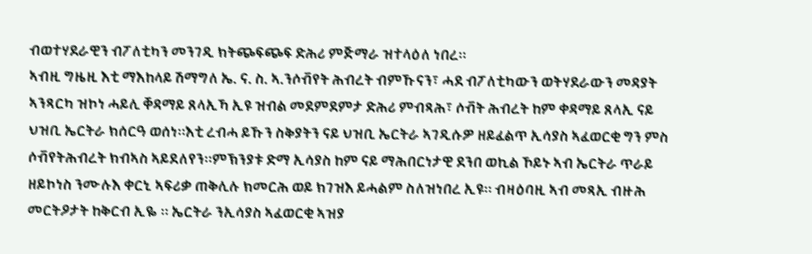ብወተሃደራዊን ብፖለቲካን መንገዲ ክትጭፍጭፍ ድሕሪ ምጅማራ ዝተላዕለ ነበረ፡፡
ኣብዚ ግዜዚ እቲ ማእከላይ ሽማግለ ኤ. ና. ስ. ኣ.ንሶቭየት ሕብረት ብምኹናን፣ ሓደ ብፖለቲካውን ወትሃደራውን መዳያት ኣንጻርካ ዝኮነ ሓይሊ ቐዳማይ ጸላኢኻ ኢዩ ዝብል መደምደምታ ድሕሪ ምብጻሕ፣ ሶቭት ሕብረት ከም ቀዳማይ ጸላኢ ናይ ህዝቢ ኤርትራ ክሰርዓ ወሰነ፡፡እቲ ረብሓ ይኹን ስቅያትን ናይ ህዝቢ ኤርትራ ኣገዲሱዎ ዘይፈልጥ ኢሳያስ ኣፈወርቂ ግን ምስ ሶቭየትሕብረት ክብኣስ ኣይደለየን፡፡ምኽንያቱ ድማ ኢሳያስ ከም ናይ ማሕበርነታዊ ደንበ ወኪል ኾይኑ ኣብ ኤርትራ ጥራይ ዘይኮነስ ንሙሉእ ቀርኒ ኣፍሪቃ ጠቅሊሉ ክመርሕ ወይ ክገዝእ ይሓልም ስለዝነበረ ኢዩ፡፡ ብዛዕባዚ ኣብ መጻኢ ብዙሕ መርትዖታት ከቅርብ ኢዬ ፡፡ ኤርትራ ንኢሳያስ ኣፈወርቂ ኣዝያ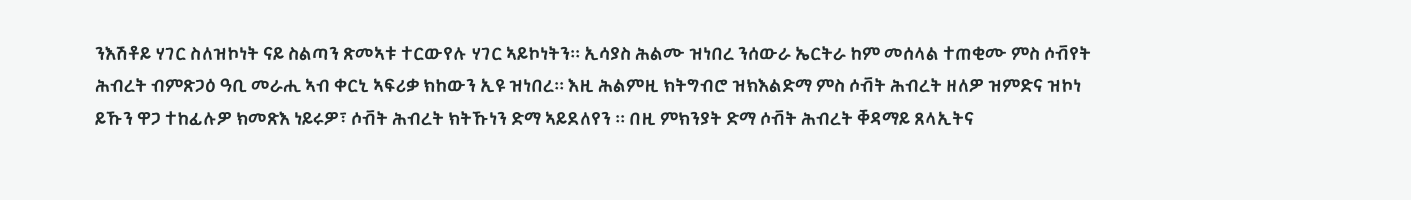ንእሽቶይ ሃገር ስለዝኮነት ናይ ስልጣን ጽመኣቱ ተርውየሉ ሃገር ኣይኮነትን፡፡ ኢሳያስ ሕልሙ ዝነበረ ንሰውራ ኤርትራ ከም መሰላል ተጠቂሙ ምስ ሶቭየት ሕብረት ብምጽጋዕ ዓቢ መራሒ ኣብ ቀርኒ ኣፍሪቃ ክከውን ኢዩ ዝነበረ፡፡ እዚ ሕልምዚ ክትግብሮ ዝክእልድማ ምስ ሶቭት ሕብረት ዘለዎ ዝምድና ዝኮነ ይኹን ዋጋ ተከፊሉዎ ክመጽእ ነይሩዎ፣ ሶቭት ሕብረት ክትኹነን ድማ ኣይደለየን ፡፡ በዚ ምክንያት ድማ ሶቭት ሕብረት ቐዳማይ ጸላኢትና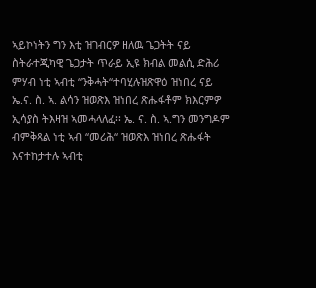ኣይኮነትን ግን እቲ ዝገብርዎ ዘለዉ ጌጋትት ናይ ስትራተጂካዊ ጌጋታት ጥራይ ኢዩ ክብል መልሲ ድሕሪ ምሃብ ነቲ ኣብቲ “ንቅሓት“ተባሂሉዝጽዋዕ ዝነበረ ናይ ኤ.ና. ስ. ኣ. ልሳን ዝወጽእ ዝነበረ ጽሑፋቶም ክእርምዎ ኢሳያስ ትእዛዝ ኣመሓላለፈ፡፡ ኤ. ና. ስ. ኣ.ግን መንግዶም ብምቅጻል ነቲ ኣብ “መሪሕ“ ዝወጽእ ዝነበረ ጽሑፋት እናተከታተሉ ኣብቲ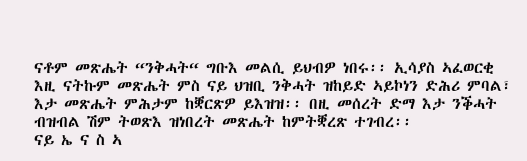ናቶም መጽሔት “ንቅሓት“ ግቡእ መልሲ ይህብዎ ነበሩ፡፡ ኢሳያስ ኣፈወርቂ እዚ ናትኩም መጽሔት ምስ ናይ ህዝቢ ንቅሓት ዝከይድ ኣይኮነን ድሕሪ ምባል፣ እታ መጽሔት ምሕታም ከቛርጽዎ ይእዝዝ፡፡ በዚ መሰረት ድማ እታ ንቕሓት ብዝብል ሽም ትወጽእ ዝነበረት መጽሔት ከምትቛረጽ ተገብረ፡፡
ናይ ኤ ና ስ ኣ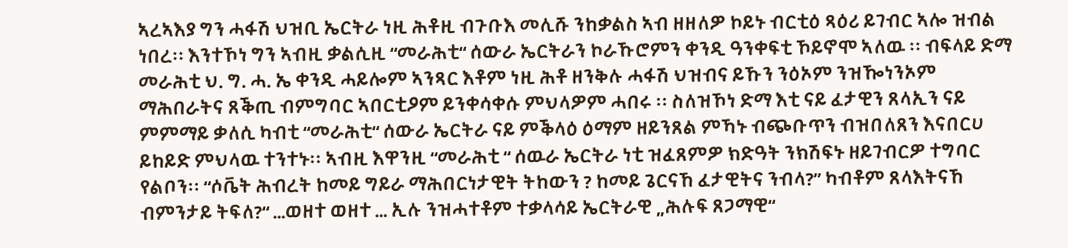ኣረኣእያ ግን ሓፋሽ ህዝቢ ኤርትራ ነዚ ሕቶዚ ብጉቡእ መሊሹ ንከቃልስ ኣብ ዘዘለዎ ኮይኑ ብርቲዕ ጻዕሪ ይገብር ኣሎ ዝብል ነበረ፡፡ እንተኾነ ግን ኣብዚ ቃልሲዚ “መራሕቲ“ ሰውራ ኤርትራን ኮራኹሮምን ቀንዲ ዓንቀፍቲ ኾይኖሞ ኣለዉ ፡፡ ብፍላይ ድማ መራሕቲ ህ. ግ. ሓ. ኤ ቀንዲ ሓይሎም ኣንጻር እቶም ነዚ ሕቶ ዘንቅሉ ሓፋሽ ህዝብና ይኹን ንዕኦም ንዝዀነንኦም ማሕበራትና ጸቕጢ ብምግባር ኣበርቲዖም ይንቀሳቀሱ ምህላዎም ሓበሩ ፡፡ ስለዝኾነ ድማ እቲ ናይ ፈታዊን ጸላኢን ናይ ምምማይ ቃለሲ ካብቲ “መራሕቲ“ ሰውራ ኤርትራ ናይ ምቕላዕ ዕማም ዘይንጸል ምኻኑ ብጭቡጥን ብዝበለጸን እናበርሀ ይከይድ ምህላዉ ተንተኑ፡፡ ኣብዚ እዋንዚ “መራሕቲ “ ሰዉራ ኤርትራ ነቲ ዝፈጸምዎ ክድዓት ንክሽፍኑ ዘይገብርዎ ተግባር የልቦን፡፡ “ሶቬት ሕብረት ከመይ ግይራ ማሕበርነታዊት ትከውን ? ከመይ ጌርናኸ ፈታዊትና ንብላ?” ካብቶም ጸላእትናኸ ብምንታይ ትፍለ?“ …ወዘተ ወዘተ … ኢሉ ንዝሓተቶም ተቃላሳይ ኤርትራዊ „ሕሉፍ ጸጋማዊ“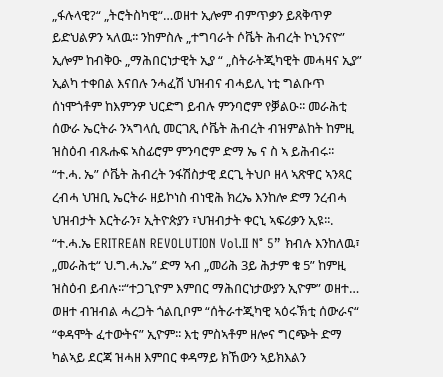„ፋሉላዊ?“ „ትሮትስካዊ“…ወዘተ ኢሎም ብምጥቃን ይጸቅጥዎ ይድህልዎን ኣለዉ፡፡ ንከምስሉ „ተግባራት ሶቬት ሕብረት ኮኒንናዮ” ኢሎም ከብቅዑ „ማሕበርነታዊት ኢያ “ „ስትራትጂካዊት መሓዛና ኢያ” ኢልካ ተቀበል እናበሉ ንሓፈሽ ህዝብና ብሓይሊ ነቲ ግልቡጥ ሰነሞጎቶም ከእምንዎ ህርድግ ይብሉ ምንባሮም የቓልዑ፡፡ መራሕቲ ሰውራ ኤርትራ ንኣግላሲ መርገጺ ሶቬት ሕብረት ብዝምልከት ከምዚ ዝስዕብ ብጹሑፍ ኣስፊሮም ምንባሮም ድማ ኤ ና ስ ኣ ይሕብሩ፡፡
“ተ.ሓ. ኤ” ሶቬት ሕብረት ንፋሽስታዊ ደርጊ ትህቦ ዘላ ኣጽዋር ኣንጻር ረብሓ ህዝቢ ኤርትራ ዘይኮነስ ብነዊሕ ክረኤ እንከሎ ድማ ንረብሓ ህዝብታት እርትራን፣ ኢትዮጵያን ፣ህዝብታት ቀርኒ ኣፍሪቃን ኢዩ፡፡. “ተ.ሓ.ኤ ERITREAN REVOLUTION Vol.II N° 5” ክብሉ እንከለዉ፣
„መራሕቲ“ ህ.ግ.ሓ.ኤ” ድማ ኣብ „መሪሕ 3ይ ሕታም ቁ 5” ከምዚ ዝስዕብ ይብሉ፡፡“ተጋጊዮም እምበር ማሕበርነታውያን ኢዮም” ወዘተ… ወዘተ ብዝብል ሓረጋት ጎልቢቦም “ሰትራተጂካዊ ኣዕሩኽቲ ሰውራና“ “ቀዳሞት ፈተውትና” ኢዮም፡፡ እቲ ምስኣቶም ዘሎና ግርጭት ድማ ካልኣይ ደርጃ ዝሓዘ እምበር ቀዳማይ ክኸውን ኣይክእልን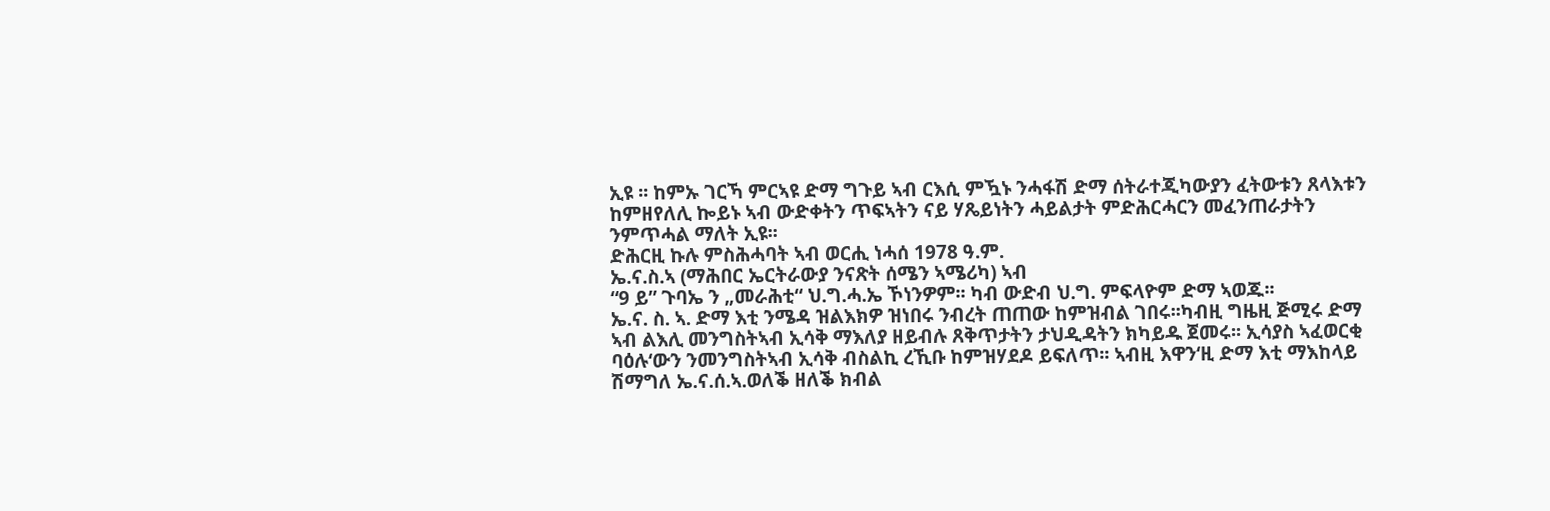ኢዩ ፡፡ ከምኡ ገርኻ ምርኣዩ ድማ ግጉይ ኣብ ርእሲ ምዃኑ ንሓፋሽ ድማ ሰትራተጂካውያን ፈትውቱን ጸላእቱን ከምዘየለሊ ኰይኑ ኣብ ውድቀትን ጥፍኣትን ናይ ሃጼይነትን ሓይልታት ምድሕርሓርን መፈንጠራታትን ንምጥሓል ማለት ኢዩ፡፡
ድሕርዚ ኩሉ ምስሕሓባት ኣብ ወርሒ ነሓሰ 1978 ዓ.ም.
ኤ.ና.ስ.ኣ (ማሕበር ኤርትራውያ ንናጽት ሰሜን ኣሜሪካ) ኣብ
“9 ይ” ጉባኤ ን „መራሕቲ“ ህ.ግ.ሓ.ኤ ኾነንዎም፡፡ ካብ ውድብ ህ.ግ. ምፍላዮም ድማ ኣወጁ፡፡
ኤ.ና. ስ. ኣ. ድማ እቲ ንሜዳ ዝልእክዎ ዝነበሩ ንብረት ጠጠው ከምዝብል ገበሩ፡፡ካብዚ ግዜዚ ጅሚሩ ድማ ኣብ ልእሊ መንግስትኣብ ኢሳቅ ማእለያ ዘይብሉ ጸቅጥታትን ታህዲዳትን ክካይዱ ጀመሩ፡፡ ኢሳያስ ኣፈወርቂ ባዕሉ‘ውን ንመንግስትኣብ ኢሳቅ ብስልኪ ረኺቡ ከምዝሃደዶ ይፍለጥ፡፡ ኣብዚ እዋን‘ዚ ድማ እቲ ማእከላይ ሽማግለ ኤ.ና.ሰ.ኣ.ወለቕ ዘለቕ ክብል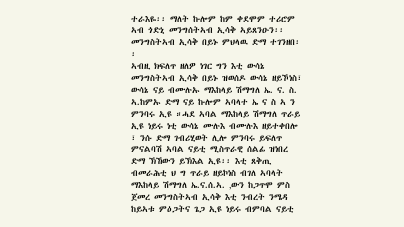ተራእዬ፡፡ ማለት ኩሎም ከም ቀደሞም ተሪሮም ኣብ ጎድኒ መንግሰትኣብ ኢሳቅ ኣይጸንዑን፡፡ መንግስትኣብ ኢሳቅ በይኑ ምህላዉ ድማ ተገንዘበ፡፡
ኣብዚ ክፍለጥ ዘለዎ ነገር ግን እቲ ውሳኔ መንግስትኣብ ኢሳቅ በይኑ ዝወሰዶ ውሳኔ ዘይኾነስ፣ ውሳኔ ናይ ብሙሉኡ ማእከላይ ሽማግለ ኤ. ና. ስ. ኣ.ከምኡ ድማ ናይ ኩሎም ኣባላተ ኤ ና ስ ኣ ን ምንባሩ ኢዩ ።ሓደ ኣባል ማእከላይ ሽማግለ ጥራይ ኢዩ ነይሩ ነቲ ውሳኔ ሙሉእ ብሙሉእ ዘይተቀበሎ ፣ ንሱ ድማ ገብሪሂወት ሊሎ ምንባሩ ይፍለጥ ምናልባሽ ኣባል ናይቲ ሚስጥራዊ ሰልፊ ዝነበረ ድማ ኽኸውን ይኽእል ኢዩ፡፡ እቲ ጸቅጢ ብመራሕቲ ህ ግ ጥራይ ዘይኮነስ ብገለ ኣባላት ማእከላይ ሽማግለ ኤ.ና.ሰ.ኣ. ‚ውን ከጋጥሞ ምስ ጀመረ መንግስትኣብ ኢሳቅ እቲ ንብረት ንሜዳ ከይኣቱ ምዕጋትና ጌጋ ኢዩ ነይሩ ብምባል ናይቲ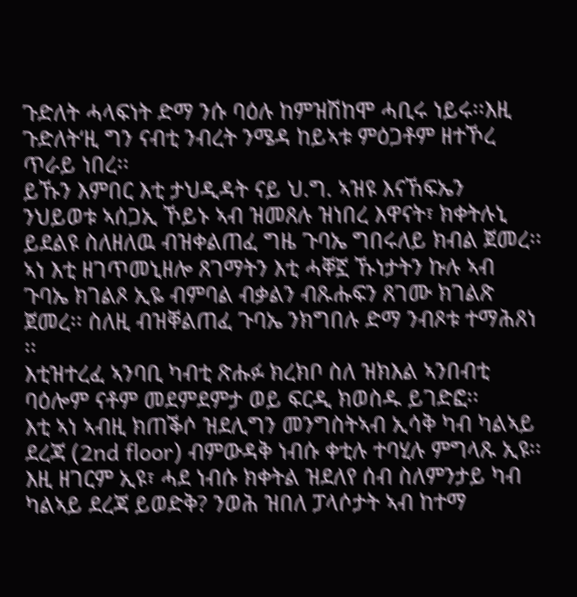ጉድለት ሓላፍነት ድማ ንሱ ባዕሉ ከምዝሽከሞ ሓቢሩ ነይሩ፡፡እዚ ጉድለት‘ዚ ግን ናብቲ ንብረት ንሜዳ ከይኣቱ ምዕጋቶም ዘተኾረ ጥራይ ነበረ፡፡
ይኹን እምበር እቲ ታህዲዳት ናይ ህ.ግ. ኣዝዩ እናኸፍኤን ንህይወቱ ኣሰጋኢ ኾይኑ ኣብ ዝመጸሉ ዝነበረ እዋናት፣ ክቀትሉኒ ይደልዩ ስለዘለዉ ብዝቀልጠፈ ግዜ ጉባኤ ግበሩለይ ክብል ጀመረ፡፡ ኣነ እቲ ዘገጥመኒዘሎ ጸገማትን እቲ ሓቐኟ ኹነታትን ኩሉ ኣብ ጉባኤ ክገልጾ ኢዬ ብምባል ብቃልን ብጹሑፍን ጸገሙ ክገልጽ ጀመረ፡፡ ስለዚ ብዝቐልጠፈ ጉባኤ ንክግበሉ ድማ ንብጾቱ ተማሕጸነ ፡፡
እቲዝተረፈ ኣንባቢ ካብቲ ጽሑፉ ክረክቦ ስለ ዝክእል ኣንበብቲ ባዕሎም ናቶም መደምደምታ ወይ ፍርዲ ክወስዱ ይገድፎ፡፡
እቲ ኣነ ኣብዚ ክጠቕሶ ዝደሊግን መንግስትኣብ ኢሳቅ ካብ ካልኣይ ደረጃ (2nd floor) ብምውዳቅ ነብሱ ቀቲሉ ተባሂሉ ምግላጹ ኢዩ፡፡ እዚ ዘገርም ኢዩ፣ ሓደ ነብሱ ክቀትል ዝደለየ ሰብ ስለምንታይ ካብ ካልኣይ ደረጃ ይወድቅ? ንወሕ ዝበለ ፓላሶታት ኣብ ከተማ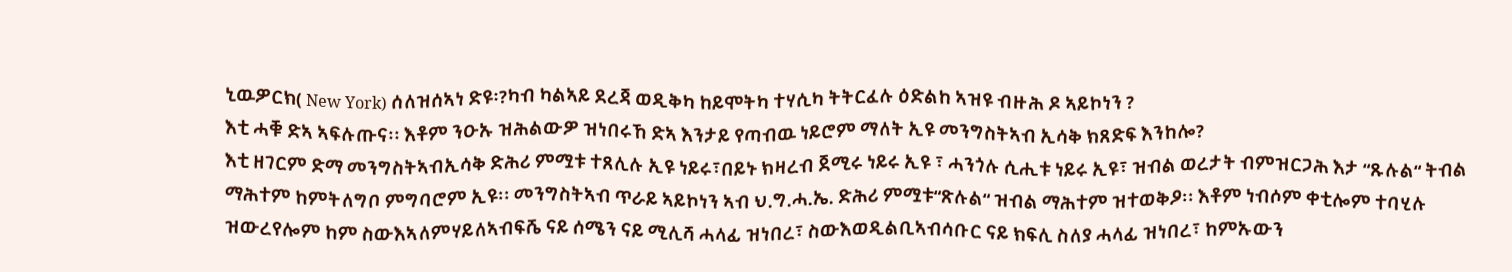ኒዉዎርክ( New York) ሰለዝሰኣነ ድዩ፡?ካብ ካልኣይ ደረጃ ወዲቅካ ከይሞትካ ተሃሲካ ትትርፈሉ ዕድልከ ኣዝዩ ብዙሕ ዶ ኣይኮነን ?
እቲ ሓቑ ድኣ ኣፍሉጡና፡፡ እቶም ንዑኡ ዝሕልውዎ ዝነበሩኸ ድኣ እንታይ የጣብዉ ነይሮም ማለት ኢዩ መንግስትኣብ ኢሳቅ ክጸድፍ እንከሎ?
እቲ ዘገርም ድማ መንግስትኣብኢሳቅ ድሕሪ ምሟቱ ተጸሊሉ ኢዩ ነይሩ፣በይኑ ክዛረብ ጀሚሩ ነይሩ ኢዩ ፣ ሓንጎሉ ሲሒቱ ነይሩ ኢዩ፣ ዝብል ወረታት ብምዝርጋሕ እታ “ጹሉል“ ትብል ማሕተም ከምትለግቦ ምግባሮም ኢዩ፡፡ መንግስትኣብ ጥራይ ኣይኮነን ኣብ ህ.ግ.ሓ.ኤ. ድሕሪ ምሟቱ“ጽሉል“ ዝብል ማሕተም ዝተወቅዖ፡፡ እቶም ነብሶም ቀቲሎም ተባሂሉ ዝውረየሎም ከም ስውእኣለምሃይለኣብፍሼ ናይ ሰሜን ናይ ሚሊሻ ሓላፊ ዝነበረ፣ ስውእወዲልቢኣብሳቡር ናይ ክፍሊ ስለያ ሓላፊ ዝነበረ፣ ከምኡውን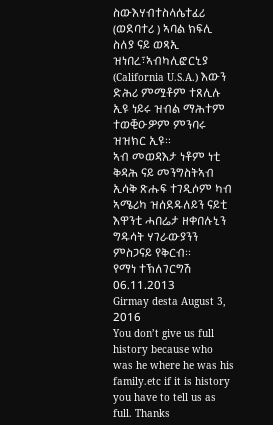ስውእሃብተስላሴተፈሪ (ወደባተሪ ) ኣባል ክፍሊ ስለያ ናይ ወጻኢ ዝነበረ፣ኣብካሊፎርኒያ (California U.S.A.) እውን ድሕሪ ምሟቶም ተጸሊሉ ኢዩ ነይሩ ዝብል ማሕተም ተወቒዑዎም ምንባሩ ዝዝክር ኢዩ፡፡
ኣብ መወዳእታ ነቶም ነቲ ቅዳሕ ናይ መንግስትኣብ ኢሳቅ ጽሑፍ ተገዲሶም ካብ ኣሜሪካ ዝሰደዱለይን ናይቲ እዋንቲ ሓበሬታ ዘቀበሉኒን ግዱሳት ሃገራውያንን ምስጋናይ የቅርብ፡፡
የማነ ተኽለገርግሽ
06.11.2013
Girmay desta August 3, 2016
You don’t give us full history because who was he where he was his family.etc if it is history you have to tell us as full. Thanks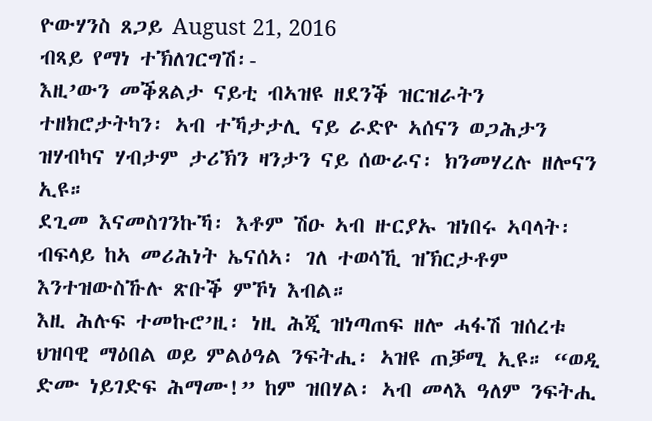ዮውሃንስ ጸጋይ August 21, 2016
ብጻይ የማነ ተኽለገርግሽ፡-
እዚ’ውን መቕጸልታ ናይቲ ብኣዝዩ ዘደንቕ ዝርዝራትን ተዘክሮታትካን፡ ኣብ ተኻታታሊ ናይ ራድዮ ኣሰናን ወጋሕታን ዝሃብካና ሃብታም ታሪኽን ዛንታን ናይ ሰውራና፡ ክንመሃረሉ ዘሎናን ኢዩ።
ደጊመ እናመስገንኩኻ፡ እቶም ሽዑ ኣብ ዙርያኡ ዝነበሩ ኣባላት፡ ብፍላይ ከኣ መሪሕነት ኤናሰኣ፡ ገለ ተወሳኺ ዝኽርታቶም እንተዝውስኹሉ ጽቡቕ ምኾነ እብል።
እዚ ሕሉፍ ተመኩሮ’ዚ፡ ነዚ ሕጂ ዝነጣጠፍ ዘሎ ሓፋሽ ዝሰረቱ ህዝባዊ ማዕበል ወይ ምልዕዓል ንፍትሒ፡ ኣዝዩ ጠቓሚ ኢዩ። “ወዲ ድሙ ነይገድፍ ሕማሙ!” ከም ዝበሃል፡ ኣብ መላእ ዓለም ንፍትሒ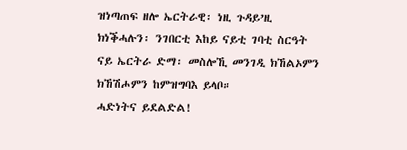ዝነጣጠፍ ዘሎ ኤርትራዊ፡ ነዚ ጉዳይ’ዚ ክነቕሓሉን፡ ንገበርቲ እከይ ናይቲ ገባቲ ስርዓት ናይ ኤርትራ ድማ፡ መስሎኺ መንገዲ ክኸልኦምን ክኸሽሖምን ከምዝግባእ ይላቦ።
ሓድነትና ይደልድል!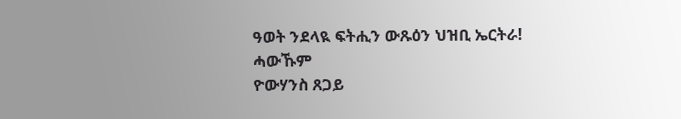ዓወት ንደላዪ ፍትሒን ውጹዕን ህዝቢ ኤርትራ!
ሓውኹም
ዮውሃንስ ጸጋይ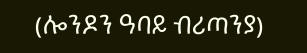(ሎንዶን ዓባይ ብሪጣንያ)